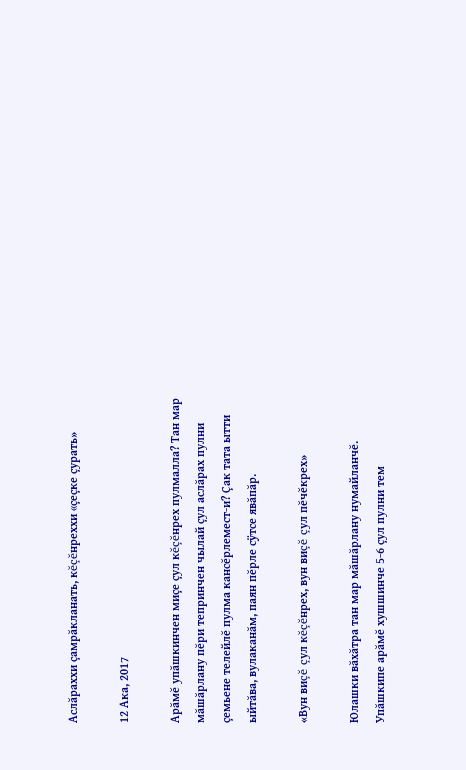Аслăраххи çамрăкланать, кĕçĕнреххи «çеçке çурать»

12 Ака, 2017

Арăмĕ упăшкинчен миçе çул кĕçĕнрех пулмалла? Тан мар мăшăрлану пĕри тепринчен чылай çул аслăрах пулни çемьене телейлĕ пулма кансĕрлемест-и? Çак тата ытти ыйтăва, вулаканăм, паян пĕрле сÿтсе явăпăр.

«Вун виçĕ çул кĕçĕнрех, вун виçĕ çул пĕчĕкрех»

Юлашки вăхăтра тан мар мăшăрлану нумайланчĕ. Упăшкипе арăмĕ хушшинче 5-6 çул пулни тем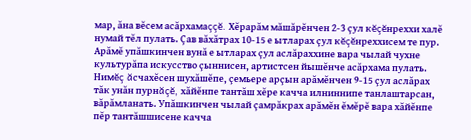мар, ăна вĕсем асăрхамаççĕ. Хĕрарăм мăшăрĕнчен 2-3 çул кĕçĕнреххи халĕ нумай тĕл пулать. Çав вăхăтрах 10-15 е ытларах çул кĕçĕнреххисем те пур. Арăмĕ упăшкинчен вунă е ытларах çул аслăраххине вара чылай чухне культурăпа искусство çыннисен, артистсен йышĕнче асăрхама пулать. Нимĕç ăсчахĕсен шухăшĕпе, çемьере арçын арăмĕнчен 9-15 çул аслăрах тăк унăн пурнăçĕ, хăйĕнпе тантăш хĕре качча илниннипе танлаштарсан, вăрăмланать. Упăшкинчен чылай çамрăкрах арăмĕн ĕмĕрĕ вара хăйĕнпе пĕр тантăшшисене качча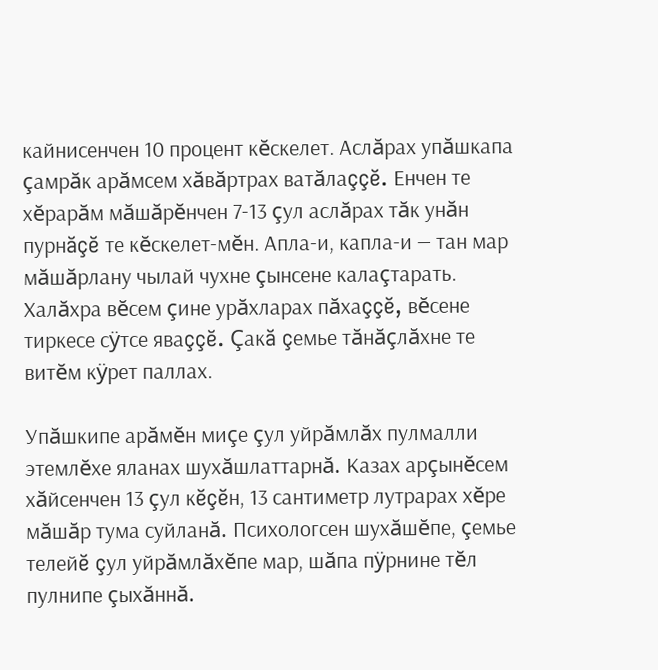кайнисенчен 10 процент кĕскелет. Аслăрах упăшкапа çамрăк арăмсем хăвăртрах ватăлаççĕ. Енчен те хĕрарăм мăшăрĕнчен 7-13 çул аслăрах тăк унăн пурнăçĕ те кĕскелет-мĕн. Апла-и, капла-и — тан мар мăшăрлану чылай чухне çынсене калаçтарать. Халăхра вĕсем çине урăхларах пăхаççĕ, вĕсене тиркесе сÿтсе яваççĕ. Çакă çемье тăнăçлăхне те витĕм кÿрет паллах.

Упăшкипе арăмĕн миçе çул уйрăмлăх пулмалли этемлĕхе яланах шухăшлаттарнă. Казах арçынĕсем хăйсенчен 13 çул кĕçĕн, 13 сантиметр лутрарах хĕре мăшăр тума суйланă. Психологсен шухăшĕпе, çемье телейĕ çул уйрăмлăхĕпе мар, шăпа пÿрнине тĕл пулнипе çыхăннă.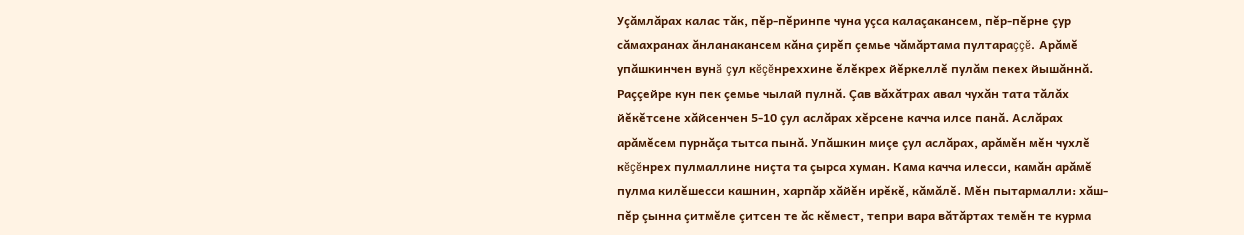Уçăмлăрах калас тăк, пĕр-пĕринпе чуна уçса калаçакансем, пĕр-пĕрне çур сăмахранах ăнланакансем кăна çирĕп çемье чăмăртама пултараççĕ. Арăмĕ упăшкинчен вунă çул кĕçĕнреххине ĕлĕкрех йĕркеллĕ пулăм пекех йышăннă. Раççейре кун пек çемье чылай пулнă. Çав вăхăтрах авал чухăн тата тăлăх йĕкĕтсене хăйсенчен 5-10 çул аслăрах хĕрсене качча илсе панă. Аслăрах арăмĕсем пурнăçа тытса пынă. Упăшкин миçе çул аслăрах, арăмĕн мĕн чухлĕ кĕçĕнрех пулмаллине ниçта та çырса хуман. Кама качча илесси, камăн арăмĕ пулма килĕшесси кашнин, харпăр хăйĕн ирĕкĕ, кăмăлĕ. Мĕн пытармалли: хăш-пĕр çынна çитмĕле çитсен те ăс кĕмест, тепри вара вăтăртах темĕн те курма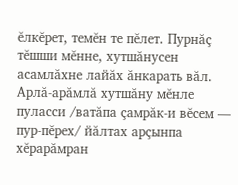ĕлкĕрет, темĕн те пĕлет. Пурнăç тĕшши мĕнне, хутшăнусен асамлăхне лайăх ăнкарать вăл. Арлă-арăмлă хутшăну мĕнле пуласси /ватăпа çамрăк-и вĕсем — пур-пĕрех/ йăлтах арçынпа хĕрарăмран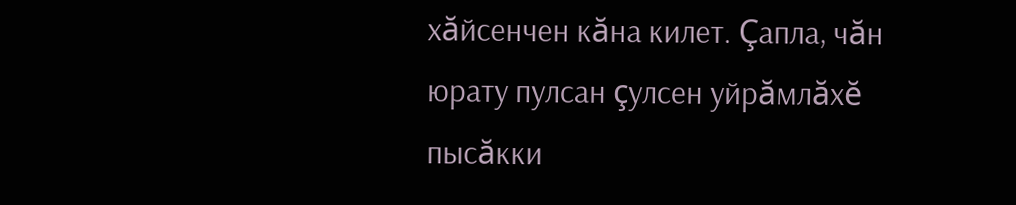хăйсенчен кăна килет. Çапла, чăн юрату пулсан çулсен уйрăмлăхĕ пысăкки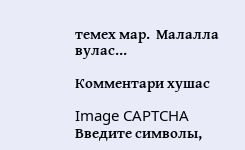темех мар.  Малалла вулас...

Комментари хушас

Image CAPTCHA
Введите символы,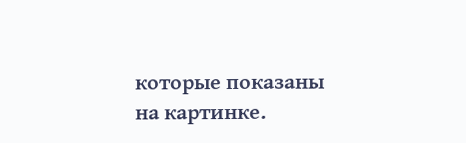которые показаны на картинке.